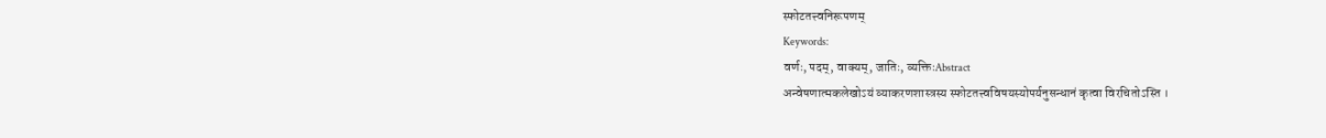स्फोटतत्त्वनिरूपणम्
Keywords:
वर्णः, पदम्, वाक्यम्, जातिः, व्यक्तिःAbstract
अन्वेषणात्मकलेखोऽयं व्याकरणशास्त्रस्य स्फोटतत्त्वविषयस्योपर्यनुसन्धानं कृत्वा विरचितोऽस्ति ।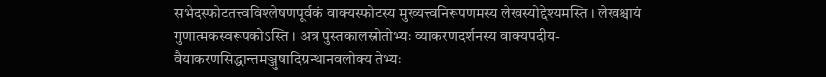सभेदस्फोटतत्त्वविश्लेषणपूर्वकं वाक्यस्फोटस्य मुख्यत्त्वनिरूपणमस्य लेखस्योद्देश्यमस्ति । लेखश्चायं गुणात्मकस्वरूपकोऽस्ति । अत्र पुस्तकालस्रोतोभ्यः व्याकरणदर्शनस्य वाक्यपदीय-वैयाकरणसिद्धान्तमञ्जुषादिग्रन्थानवलोक्य तेभ्यः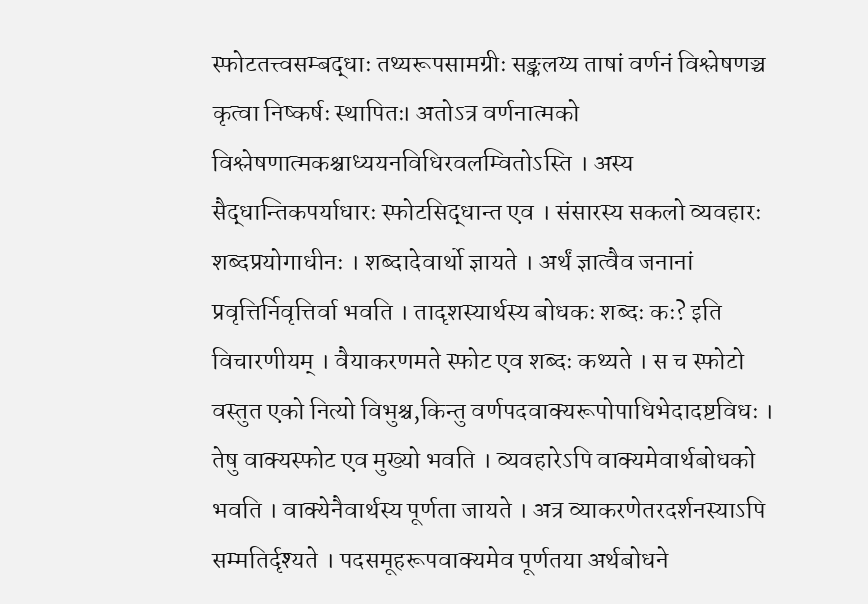स्फोटतत्त्वसम्बद्धाः तथ्यरूपसामग्रीः सङ्कलय्य ताषां वर्णनं विश्लेषणञ्च कृत्वा निष्कर्षः स्थापितः। अतोऽत्र वर्णनात्मको विश्लेषणात्मकश्चाध्ययनविधिरवलम्वितोऽस्ति । अस्य सैद्धान्तिकपर्याधारः स्फोटसिद्धान्त एव । संसारस्य सकलो व्यवहारः शब्दप्रयोगाधीनः । शब्दादेवार्थो ज्ञायते । अर्थं ज्ञात्वैव जनानां प्रवृत्तिर्निवृत्तिर्वा भवति । तादृशस्यार्थस्य बोधकः शब्दः कः? इति विचारणीयम् । वैयाकरणमते स्फोट एव शब्दः कथ्यते । स च स्फोटो वस्तुत एको नित्यो विभुश्च,किन्तु वर्णपदवाक्यरूपोपाधिभेदादष्टविधः । तेषु वाक्यस्फोट एव मुख्यो भवति । व्यवहारेऽपि वाक्यमेवार्थबोधको भवति । वाक्येनैवार्थस्य पूर्णता जायते । अत्र व्याकरणेतरदर्शनस्याऽपि सम्मतिर्दृश्यते । पदसमूहरूपवाक्यमेव पूर्णतया अर्थबोधने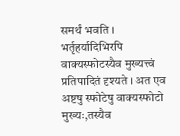समर्थं भवति । भर्तृहर्यादिभिरपि वाक्यस्फोटस्यैव मुख्यत्त्वं प्रतिपादितं दृश्यते । अत एव अष्टषु स्फोटेषु वाक्यस्फोटो मुख्यः,तस्यैव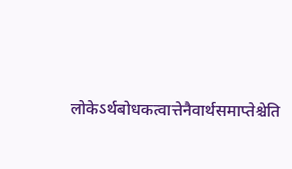लोकेऽर्थबोधकत्वात्तेनैवार्थसमाप्तेश्चेति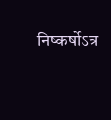निष्कर्षोऽत्र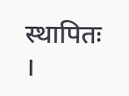स्थापितः ।